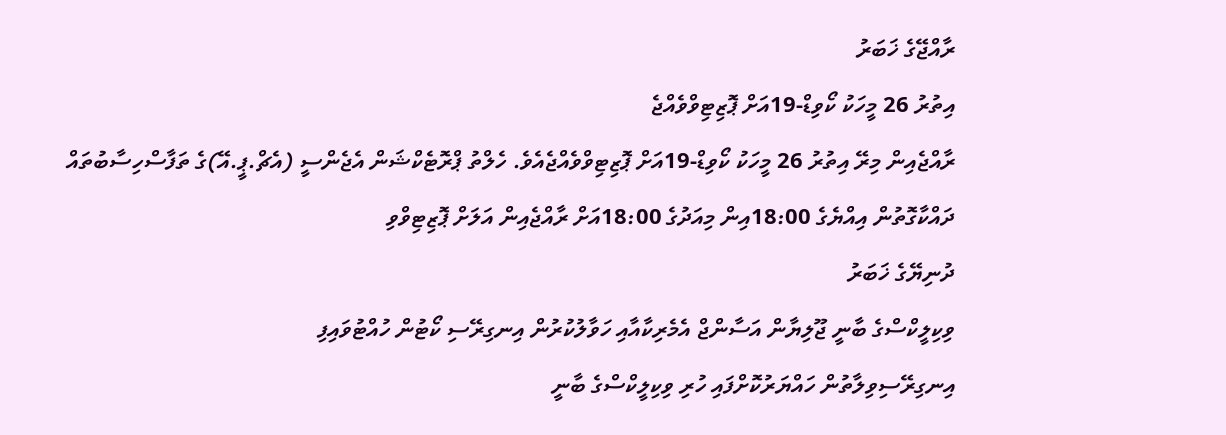ރާއްޖޭގެ ޚަބަރު
އިތުރު 26 މީހަކު ކޯވިޑް-19އަށް ޕޮޒިޓިވްވެއްޖެ
ރާއްޖެއިން މިރޭ އިތުރު 26 މީހަކު ކޯވިޑް-19އަށް ޕޮޒިޓިވްވެއްޖެއެވެ. ހެލްތު ޕްރޮޓެކްޝަން އެޖެންސީ (އެޗް.ޕީ.އޭ)ގެ ތަފާސްހިސާބުތައް ދައްކާގޮތުން އިއްޔެގެ 18:00އިން މިއަދުގެ 18:00އަށް ރާއްޖެއިން އަލަށް ޕޮޒިޓިވްވި
ދުނިޔޭގެ ޚަބަރު
ވިކިލީކްސްގެ ބާނީ ޖޫލިޔާން އަސާންޖް އެމެރިކާއާއި ހަވާލުކުރުން އިނގިރޭސި ކޯޓުން ހުއްޓުވައިފި
އިނގިރޭސިވިލާތުން ހައްޔަރުކޮށްފައި ހުރި ވިކިލީކްސްގެ ބާނީ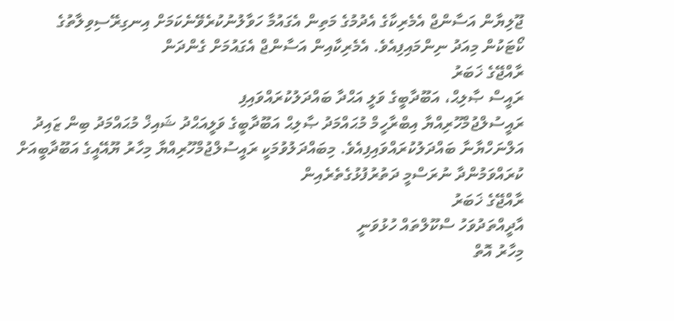ޖޫލިޔާން އަސާންޖް އެމެރިކާގެ އެދުމުގެ މަތިން އެގައުމާ ހަވާލުނުކުރެވޭނެކަމަށް އިނގިރޭސިވިލާތުގެ ކޯޓަކުން މިއަދު ނިންމައިފިއެވެ. އެމެރިކާއިން އަސާންޖް އެގައުމަށް ގެންދަން
ރާއްޖޭގެ ޚަބަރު
ރައީސް ޞާލިޙް، އަބޫދާބީގެ ވަލީ އަޙްދާ ބައްދަލުކުރައްވައިފި
ރައީސުލްޖުމްހޫރިއްޔާ އިބްރާހީމް މުޙައްމަދު ޞާލިޙް އަބޫދާބީގެ ވަލީއަޙްދު ޝައިޚް މުޙައްމަދު ބިން ޒައިދު އަލްނަހްޔާނާ ބައްދަލުކުރައްވައިފިއެވެ. މިބައްދަލުވުމަކީ ރައީސުލްޖުމްހޫރިއްޔާ މިހާރު ޔޫއޭއީގެ އަބޫދާބީއަށް ކުރައްވަމުންދާ ނުރަސްމީ ދަތުރުފުޅުގެތެރެއިން
ރާއްޖޭގެ ޚަބަރު
އާދީއްތަދުވަހު ސްކޫލްތައް ހުޅުވަނީ
މިހާރު އޮތް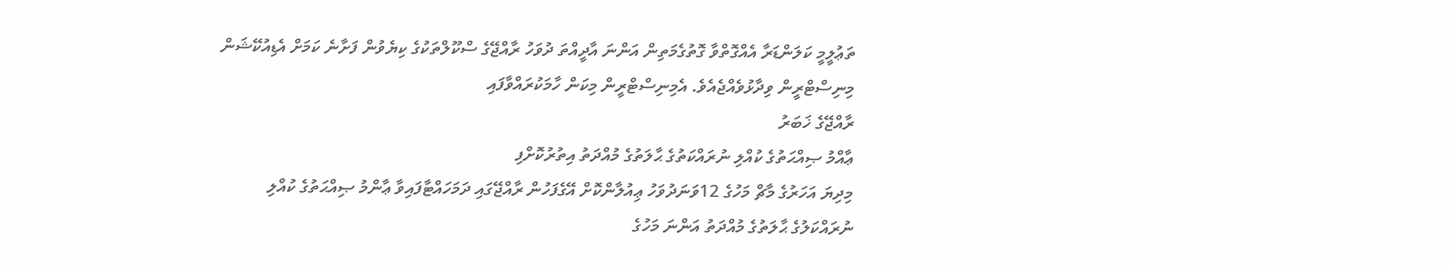ތަޢުލީމީ ކަލަންޑަރާ އެއްގޮތްވާ ގޮތުގެމަތިން އަންނަ އާދީއްތަ ދުވަހު ރާއްޖޭގެ ސްކޫލްތަކުގެ ކިޔެވުން ފަށާނެ ކަމަށް އެޑިއުކޭޝަން މިނިސްޓްރީން ވިދާޅުވެއްޖެއެވެ. އެމިނިސްޓްރީން މިކަން ހާމަކުރައްވާފައި
ރާއްޖޭގެ ޚަބަރު
ޢާއްމު ޞިއްޙަތުގެ ކުއްލި ނުރައްކަތުގެ ޙާލަތުގެ މުއްދަތު އިތުރުކޮށްފި
މިދިޔަ އަހަރުގެ މާޗް މަހުގެ 12ވަނަދުވަހު ޢިއުލާންކޮށް އޭގެފަހުން ރާއްޖޭގައި ދަމަހައްޓާފައިވާ ޢާންމު ޞިއްޙަތުގެ ކުއްލި ނުރައްކަލުގެ ޙާލަތުގެ މުއްދަތު އަންނަ މަހުގެ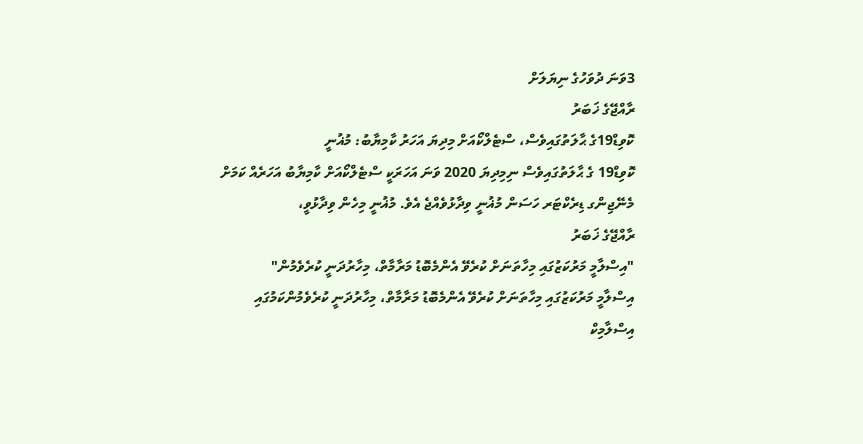3ވަނަ ދުވަހުގެ ނިޔަލަށް
ރާއްޖޭގެ ޚަބަރު
ކޮވިޑް19ގެ ޙާލަތުގައިވެސް، ސްޓެލްކޯއަށް މިދިޔަ އަހަރު ކާމިޔާބު: މުޣުނީ
ކޮވިޑް19 ގެ ޙާލަތުގައިވެސް ނިމިދިޔަ 2020 ވަނަ އަހަރަކީ ސްޓެލްކޯއަށް ކާމިޔާބު އަހަރެއް ކަމަށް މެނޭޖިންގ ޑިރެކްޓަރ ހަސަން މުޣުނީ ވިދާޅުވެއްޖެ އެވެ. މުޣުނީ މިހެން ވިދާޅުވީ،
ރާއްޖޭގެ ޚަބަރު
"އިސްލާމީ މަރުކަޒުގައި މިހާތަނަށް ކުރެވޭ އެންމެބޮޑު މަރާމާތް، މިހާރުދަނީ ކުރެވެމުން"
އިސްލާމީ މަރުކަޒުގައި މިހާތަނަށް ކުރެވޭ އެންމެބޮޑު މަރާމާތް، މިހާރުދަނީ ކުރެވެމުންކަމުގައި އިސްލާމިކް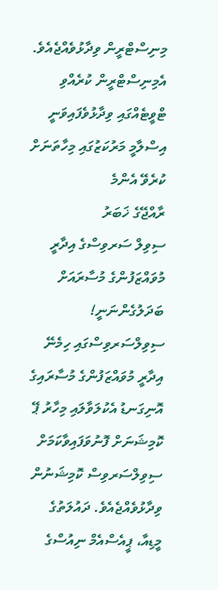މިނިސްޓްރީން ވިދާޅުވެއްޖެއެވެ. އެމިނިސްޓްރީން ކުރެއްވި ޓްވީޓެއްގައި ވިދާޅުވެފައިވަނީ އިސްލާމީ މަރުކަޒުގައި މިހާތަނަށް ކުރެވޭ އެންމެ
ރާއްޖޭގެ ޚަބަރު
ސިވިލް ސަރވިސްގެ އިދާރީ މުވައްޒަފުންގެ މުސާރައަށް ބަދަލުގެންނަނީ!
ސިވިލްސަރވިސްގައި ހިމެނޭ އިދާރީ މުވައްޒަފުންގެ މުސާރައިގެ އޮނިގަނޑު އެކުލަވާލައި މިހާރު ޕޭ ކޮމިޝަނަށް ފޮނުވަފައިވާކަމަށް ސިވިލްސަރވިސް ކޮމިޝަނުން ވިދާޅުވެއްޖެއެވެ. ދައުލަތުގެ މީޑިއާ، ޕީއެސްއެމް ނިއުސްގެ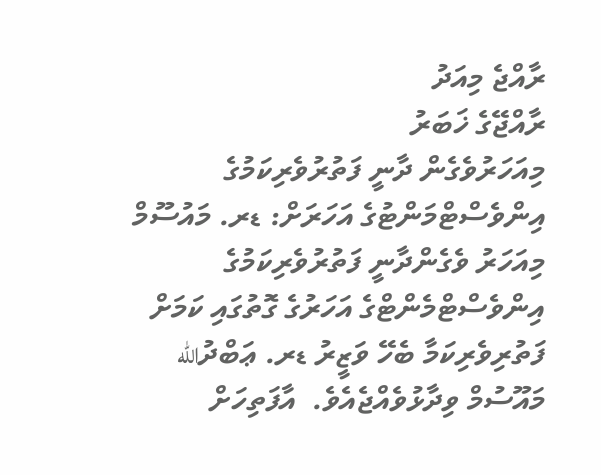ރާއްޖެ މިއަދު
ރާއްޖޭގެ ޚަބަރު
މިއަހަރުވެގެން ދާނީ ފަތުރުވެރިކަމުގެ އިންވެސްޓްމަންޓުގެ އަހަރަށް: ޑރ. މައުސޫމް
މިއަހަރު ވެގެންދާނީ ފަތުރުވެރިކަމުގެ އިންވެސްޓްމެންޓްގެ އަހަރުގެ ގޮތުގައި ކަމަށް ފަތުރިވެރިކަމާ ބެހޭ ވަޒީރު ޑރ. ޢަބްދުالله މައޫސުމް ވިދާޅުވެއްޖެއެވެ.  އާފަތިހަށް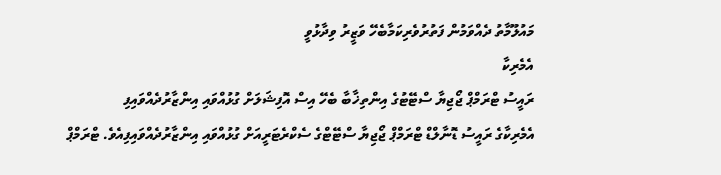މައުލޫމާތު ދެއްވަމުން ފަތުރުވެރިކަމާބެހޭ ވަޒީރު ވިދާޅުވީ
އެމެރިކާ
ރައީސު ޓްރަމްޕް ޖޯޖިޔާ ސްޓޭޓުގެ އިންތިޚާބާ ބެހޭ އިސް އޮފިޝަލަށް ގުޅުއްވައި އިންޒާރުދެއްވައިފި
އެމެރިކާގެ ރައީސު ޑޮނާލްޑް ޓްރަމްޕް ޖޯޖިޔާ ސްޓޭޓްގެ ސެކްރެޓަރީއަށް ގުޅުއްވައި އިންޒާރުދެއްވައިފިއެވެ. ޓްރަމްޕް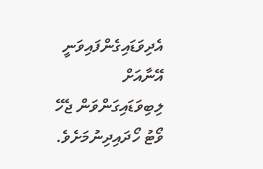އެދިވަޑައިގެންފައިވަނީ އޭނާއަށް ލިބިވަޑައިގަންވަން ޖެހޭ ވޯޓު ހޯދައިދިނުމަށެވެ.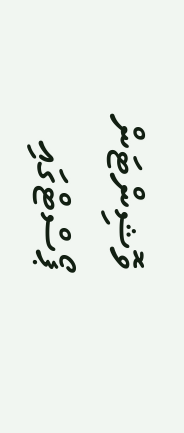ވޮޝިންޓަން ޕޯސްޓްގައި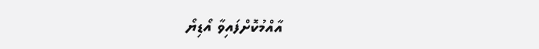އާއްމުކޮށްފައިވާ އޯޑިޔޯ